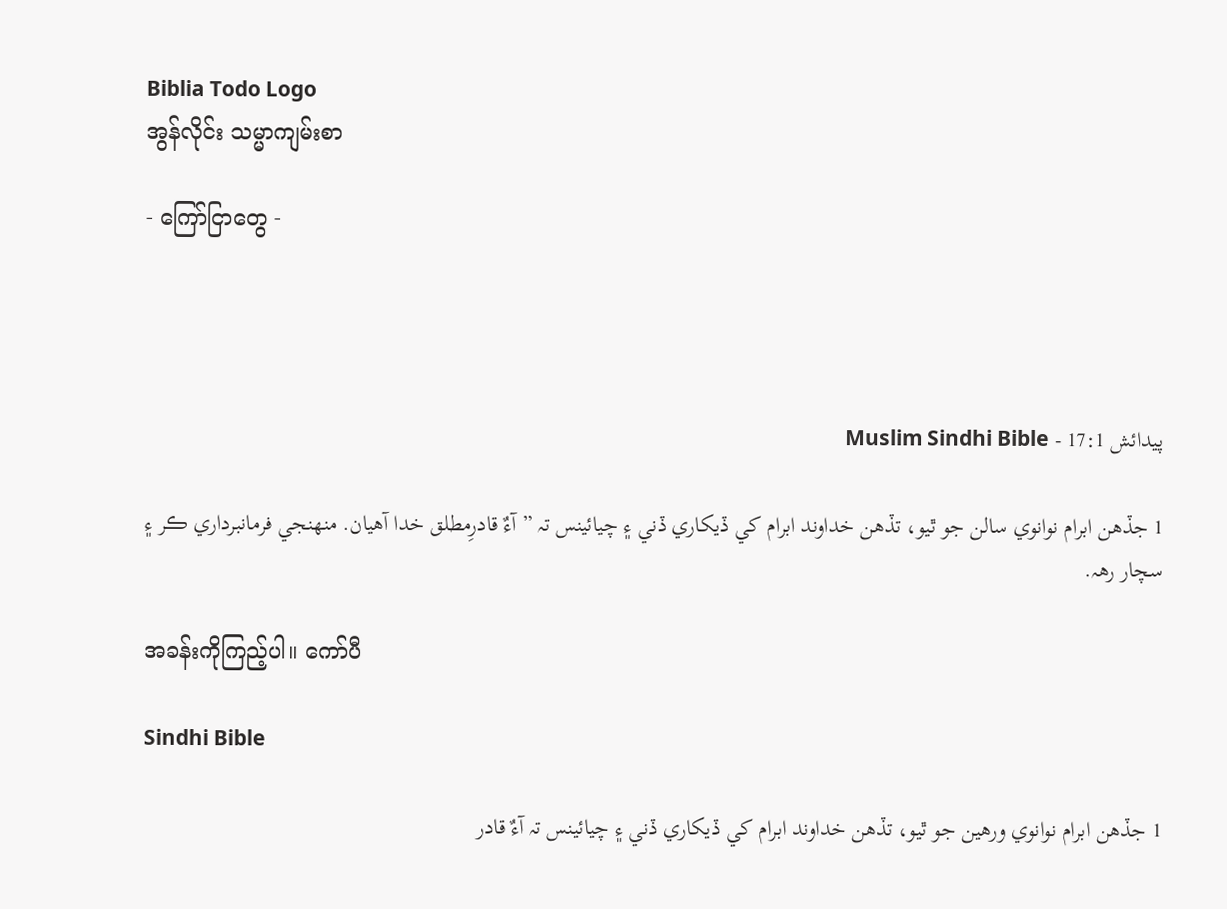Biblia Todo Logo
အွန်လိုင်း သမ္မာကျမ်းစာ

- ကြော်ငြာတွေ -




پيدائش 17:1 - Muslim Sindhi Bible

1 جڏهن ابرام نوانوي سالن جو ٿيو، تڏهن خداوند ابرام کي ڏيکاري ڏني ۽ چيائينس تہ ”آءٌ قادرِمطلق خدا آهيان. منهنجي فرمانبرداري ڪر ۽ سچار رهہ.

အခန်းကိုကြည့်ပါ။ ကော်ပီ

Sindhi Bible

1 جڏهن ابرام نوانوي ورهين جو ٿيو، تڏهن خداوند ابرام کي ڏيکاري ڏني ۽ چيائينس تہ آءٌ قادر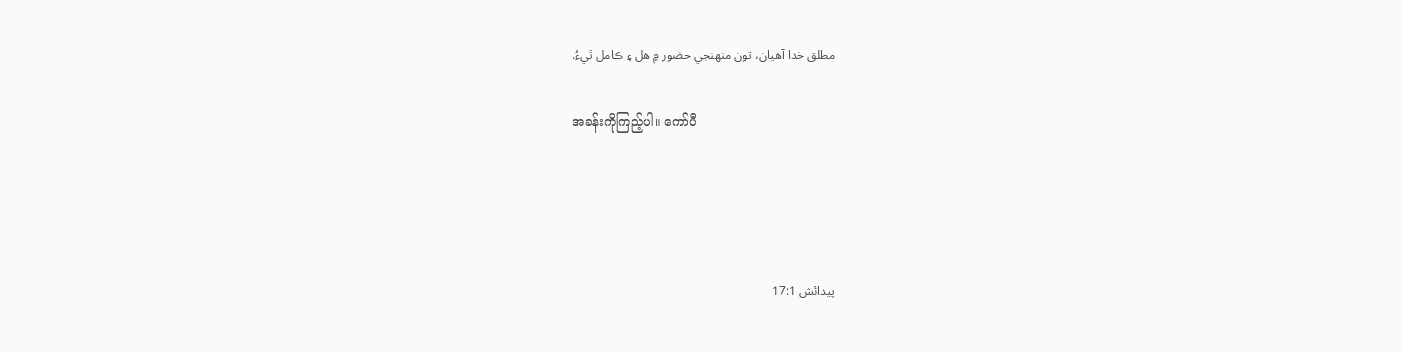مطلق خدا آهيان، تون منهنجي حضور ۾ هل ۽ ڪامل ٿيءُ.

အခန်းကိုကြည့်ပါ။ ကော်ပီ




پيدائش 17:1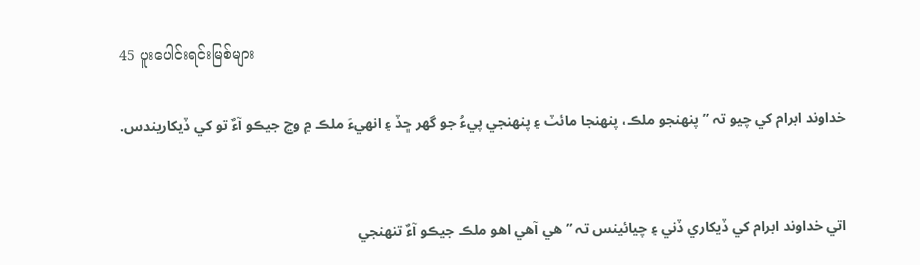45 ပူးပေါင်းရင်းမြစ်များ

خداوند ابرام کي چيو تہ ”پنهنجو ملڪ، پنهنجا مائٽ ۽ پنهنجي پيءُ جو گھر ڇڏ ۽ انهيءَ ملڪ ۾ وڃ جيڪو آءٌ تو کي ڏيکاريندس.


اتي خداوند ابرام کي ڏيکاري ڏني ۽ چيائينس تہ ”هي آهي اهو ملڪ جيڪو آءٌ تنهنجي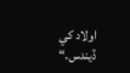اولاد کي ڏيندس.“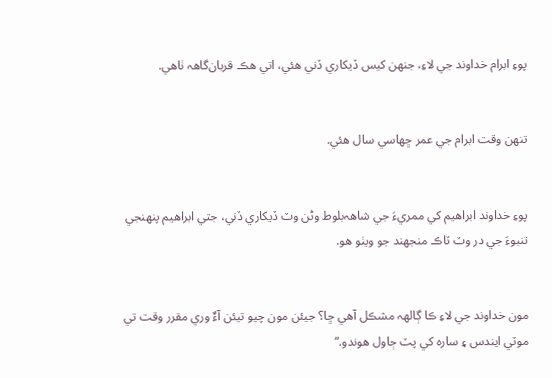پوءِ ابرام خداوند جي لاءِ، جنهن کيس ڏيکاري ڏني هئي، اتي هڪ قربان‌گاهہ ٺاهي.


تنهن وقت ابرام جي عمر ڇهاسي سال هئي.


پوءِ خداوند ابراهيم کي ممريءَ جي شاهہ‌بلوط وڻن وٽ ڏيکاري ڏني، جتي ابراهيم پنهنجي تنبوءَ جي در وٽ ٽاڪ منجھند جو ويٺو هو.


مون خداوند جي لاءِ ڪا ڳالهہ مشڪل آهي ڇا؟ جيئن مون چيو تيئن آءٌ وري مقرر وقت تي موٽي ايندس ۽ سارہ کي پٽ ڄاول هوندو.“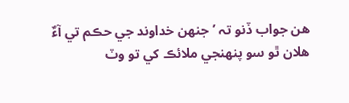هن جواب ڏنو تہ ’جنهن خداوند جي حڪم تي آءٌ هلان ٿو سو پنهنجي ملائڪ کي تو وٽ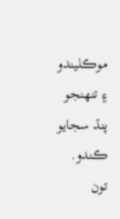موڪليندو ۽ تنهنجو پنڌ سجايو ڪندو. تون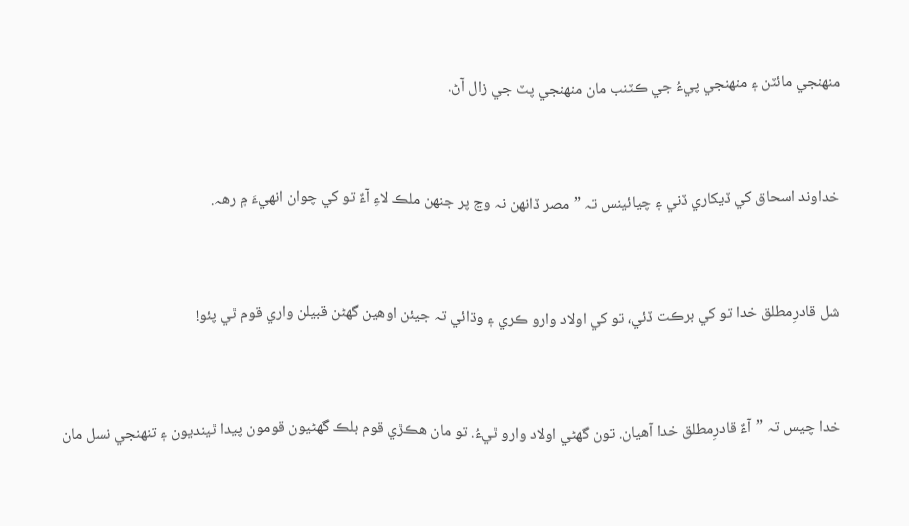منهنجي مائٽن ۽ منهنجي پيءُ جي ڪٽنب مان منهنجي پٽ جي زال آڻ.


خداوند اسحاق کي ڏيکاري ڏني ۽ چيائينس تہ ”مصر ڏانهن نہ وڃ پر جنهن ملڪ لاءِ آءٌ تو کي چوان انهيءَ ۾ رهہ.


شل قادرِمطلق خدا تو کي برڪت ڏئي، تو کي اولاد وارو ڪري ۽ وڌائي تہ جيئن اوهين گھڻن قبيلن واري قوم ٿي پئو!


خدا چيس تہ ”آءٌ قادرِمطلق خدا آهيان. تون گھڻي اولاد وارو ٿيءُ. تو مان هڪڙي قوم بلڪ گھڻيون قومون پيدا ٿينديون ۽ تنهنجي نسل مان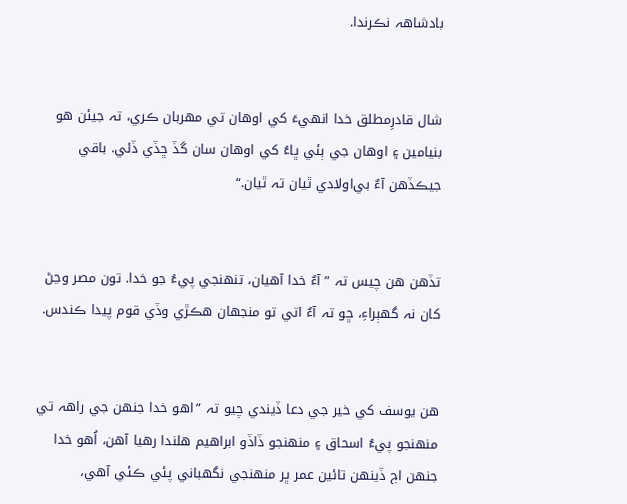بادشاهہ نڪرندا.


شال قادرِمطلق خدا انهيءَ کي اوهان تي مهربان ڪري، تہ جيئن هو بنيامين ۽ اوهان جي ٻئي ڀاءُ کي اوهان سان گڏ ڇڏي ڏئي. باقي جيڪڏهن آءٌ بي‌اولادي ٿيان تہ ٿيان.“


تڏهن هن چيس تہ ”آءٌ خدا آهيان، تنهنجي پيءُ جو خدا. تون مصر وڃڻ کان نہ گھٻراءِ، ڇو تہ آءٌ اتي تو منجھان هڪڙي وڏي قوم پيدا ڪندس.


هن يوسف کي خير جي دعا ڏيندي چيو تہ ”اهو خدا جنهن جي راهہ تي منهنجو پيءُ اسحاق ۽ منهنجو ڏاڏو ابراهيم هلندا رهيا آهن، اُهو خدا جنهن اڄ ڏينهن تائين عمر ڀر منهنجي نگهباني پئي ڪئي آهي،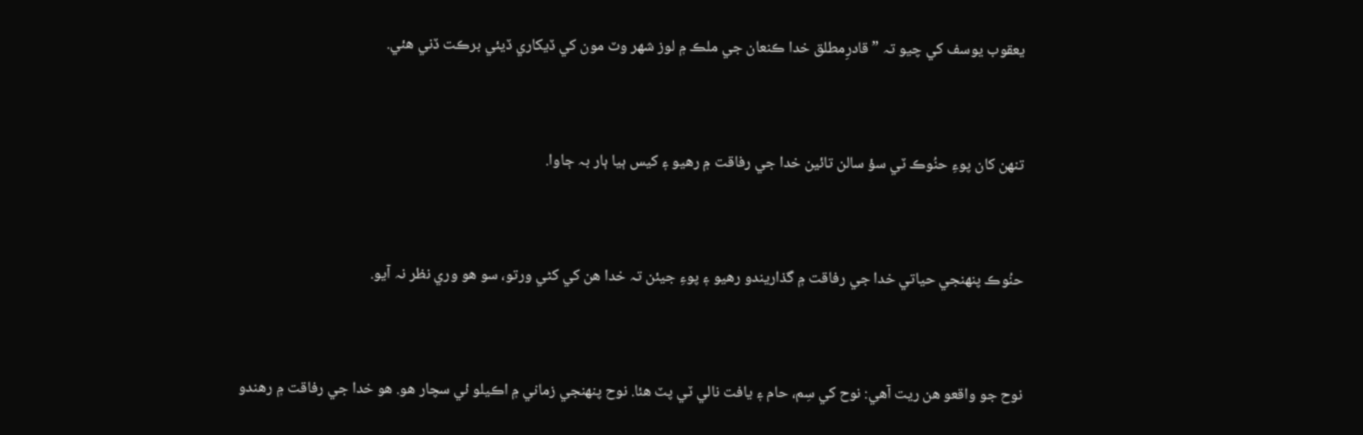يعقوب يوسف کي چيو تہ ”قادرِمطلق خدا ڪنعان جي ملڪ ۾ لوز شهر وٽ مون کي ڏيکاري ڏيئي برڪت ڏني هئي.


تنهن کان پوءِ حنُوڪ ٽي سؤ سالن تائين خدا جي رفاقت ۾ رهيو ۽ کيس ٻيا ٻار بہ ڄاوا.


حنُوڪ پنهنجي حياتي خدا جي رفاقت ۾ گذاريندو رهيو ۽ پوءِ جيئن تہ خدا هن کي کڻي ورتو، سو هو وري نظر نہ آيو.


نوح جو واقعو هن ريت آهي: نوح کي سِم، حام ۽ يافت نالي ٽي پٽ هئا. نوح پنهنجي زماني ۾ اڪيلو ئي سچار هو. هو خدا جي رفاقت ۾ رهندو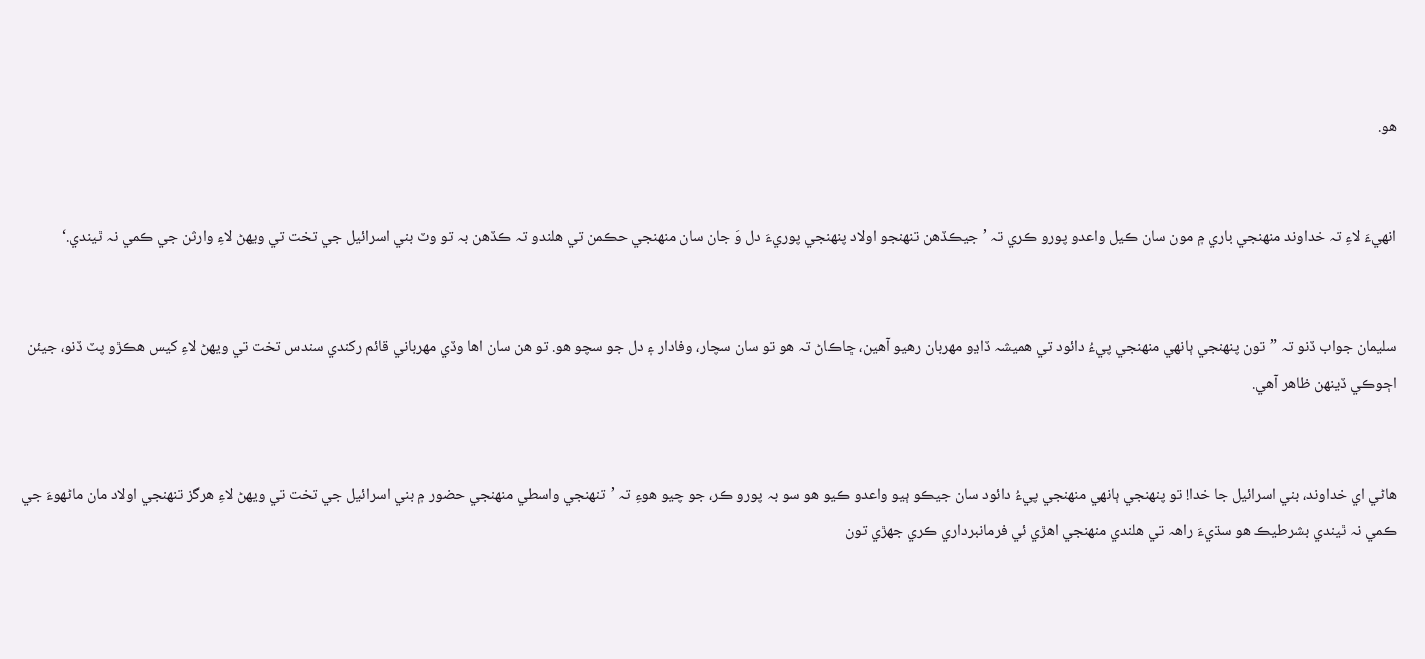هو.


انهيءَ لاءِ تہ خداوند منهنجي باري ۾ مون سان ڪيل واعدو پورو ڪري تہ ’جيڪڏهن تنهنجو اولاد پنهنجي پوريءَ دل وَ جان سان منهنجي حڪمن تي هلندو تہ ڪڏهن بہ تو وٽ بني اسرائيل جي تخت تي ويهڻ لاءِ وارثن جي ڪمي نہ ٿيندي.‘


سليمان جواب ڏنو تہ ”تون پنهنجي ٻانهي منهنجي پيءُ دائود تي هميشہ ڏاڍو مهربان رهيو آهين، ڇاڪاڻ تہ هو تو سان سچار، وفادار ۽ دل جو سچو هو. تو هن سان اها وڏي مهرباني قائم رکندي سندس تخت تي ويهڻ لاءِ کيس هڪڙو پٽ ڏنو، جيئن اڄوڪي ڏينهن ظاهر آهي.


هاڻي اي خداوند، بني اسرائيل جا خدا! تو پنهنجي ٻانهي منهنجي پيءُ دائود سان جيڪو ٻيو واعدو ڪيو هو سو بہ پورو ڪر، جو چيو هوءِ تہ ’تنهنجي واسطي منهنجي حضور ۾ بني اسرائيل جي تخت تي ويهڻ لاءِ هرگز تنهنجي اولاد مان ماڻهوءَ جي ڪمي نہ ٿيندي بشرطيڪ هو سڌيءَ راهہ تي هلندي منهنجي اهڙي ئي فرمانبرداري ڪري جهڙي تون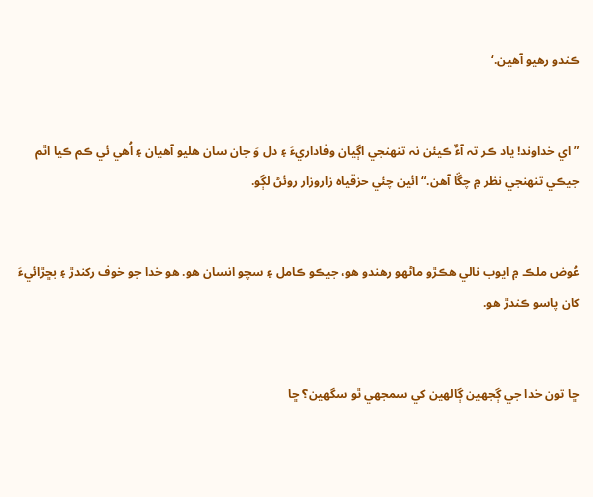ڪندو رهيو آهين.‘


”اي خداوند! ياد ڪر تہ آءٌ ڪيئن نہ تنهنجي اڳيان وفاداريءَ ۽ دل وَ جان سان هليو آهيان ۽ اُهي ئي ڪم ڪيا اٿم جيڪي تنهنجي نظر ۾ چڱا آهن.“ ائين چئي حزقياہ زاروزار روئڻ لڳو.


عُوض ملڪ ۾ ايوب نالي هڪڙو ماڻهو رهندو هو، جيڪو ڪامل ۽ سچو انسان هو. هو خدا جو خوف رکندڙ ۽ بڇڙائيءَ کان پاسو ڪندڙ هو.


ڇا تون خدا جي ڳجھين ڳالهين کي سمجھي ٿو سگھين؟ ڇا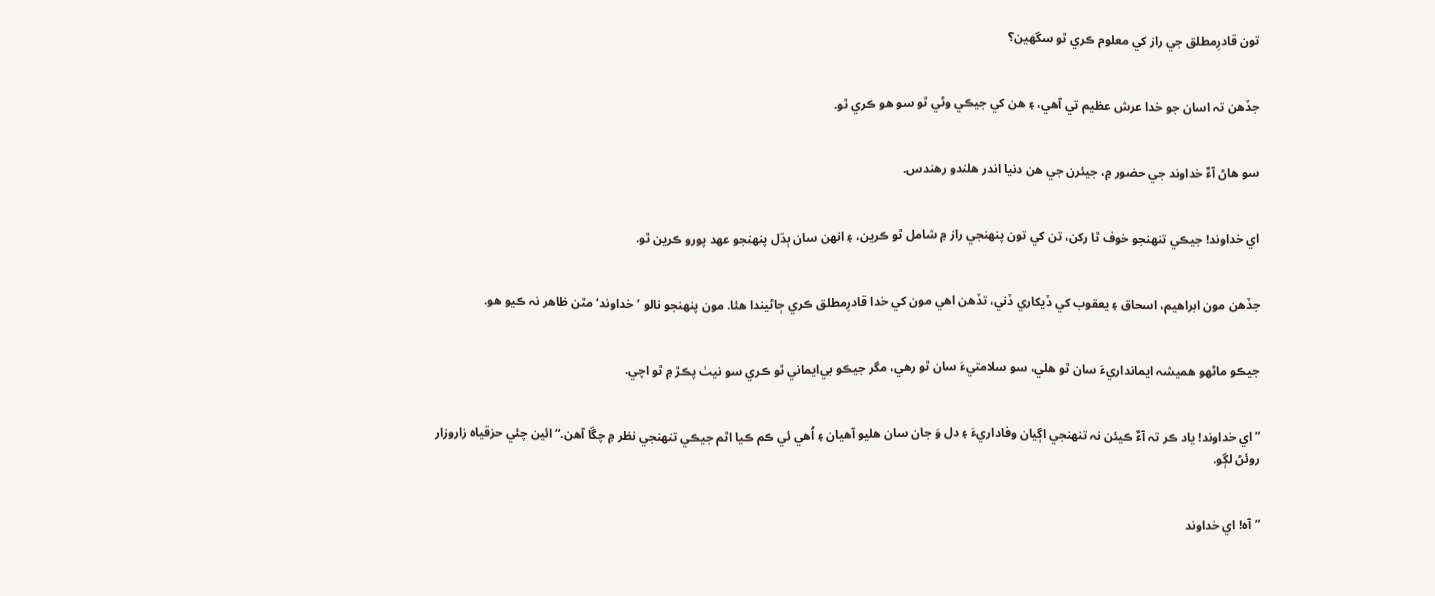تون قادرِمطلق جي راز کي معلوم ڪري ٿو سگھين؟


جڏهن تہ اسان جو خدا عرش عظيم تي آهي، ۽ هن کي جيڪي وڻي ٿو سو هو ڪري ٿو.


سو هاڻ آءٌ خداوند جي حضور ۾، جيئرن جي هن دنيا اندر هلندو رهندس.


اي خداوند! جيڪي تنهنجو خوف ٿا رکن، تن کي تون پنهنجي راز ۾ شامل ٿو ڪرين، ۽ انهن سان ٻڌل پنهنجو عهد پورو ڪرين ٿو.


جڏهن مون ابراهيم، اسحاق ۽ يعقوب کي ڏيکاري ڏني، تڏهن اهي مون کي خدا قادرِمطلق ڪري ڄاڻيندا هئا. مون پنهنجو نالو ’خداوند‘ مٿن ظاهر نہ ڪيو هو.


جيڪو ماڻهو هميشہ ايمانداريءَ سان ٿو هلي، سو سلامتيءَ سان ٿو رهي، مگر جيڪو بي‌ايماني ٿو ڪري سو نيٺ پڪڙ ۾ ٿو اچي.


”اي خداوند! ياد ڪر تہ آءٌ ڪيئن نہ تنهنجي اڳيان وفاداريءَ ۽ دل وَ جان سان هليو آهيان ۽ اُهي ئي ڪم ڪيا اٿم جيڪي تنهنجي نظر ۾ چڱا آهن.“ ائين چئي حزقياہ زاروزار روئڻ لڳو.


”آہ! اي خداوند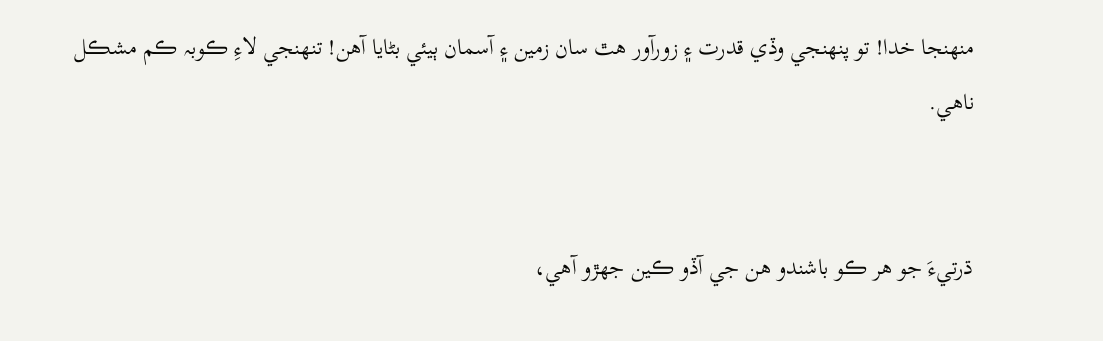منهنجا خدا! تو پنهنجي وڏي قدرت ۽ زورآور هٿ سان زمين ۽ آسمان ٻيئي بڻايا آهن! تنهنجي لاءِ ڪوبہ ڪم مشڪل ناهي.


ڌرتيءَ جو هر ڪو باشندو هن جي آڏو ڪين جهڙو آهي،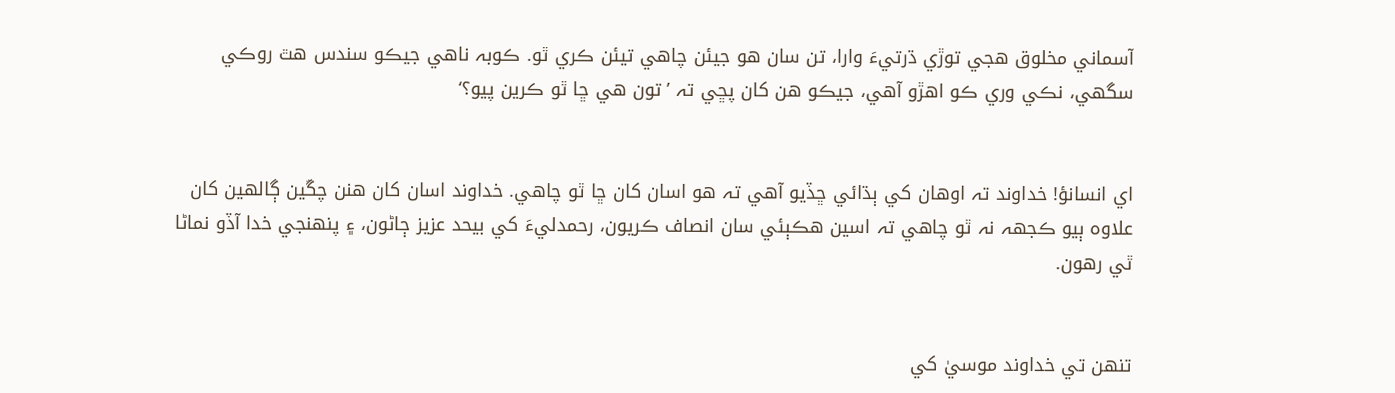آسماني مخلوق هجي توڙي ڌرتيءَ وارا، تن سان هو جيئن چاهي تيئن ڪري ٿو. ڪوبہ ناهي جيڪو سندس هٿ روڪي سگھي، نڪي وري ڪو اهڙو آهي، جيڪو هن کان پڇي تہ ’تون هي ڇا ٿو ڪرين پيو؟‘


اي انسانؤ! خداوند تہ اوهان کي ٻڌائي ڇڏيو آهي تہ هو اسان کان ڇا ٿو چاهي. خداوند اسان کان هنن چڱين ڳالهين کان علاوہ ٻيو ڪجھہ نہ ٿو چاهي تہ اسين هڪٻئي سان انصاف ڪريون، رحمدليءَ کي بيحد عزيز ڄاڻون، ۽ پنهنجي خدا آڏو نماڻا ٿي رهون.


تنهن تي خداوند موسيٰ کي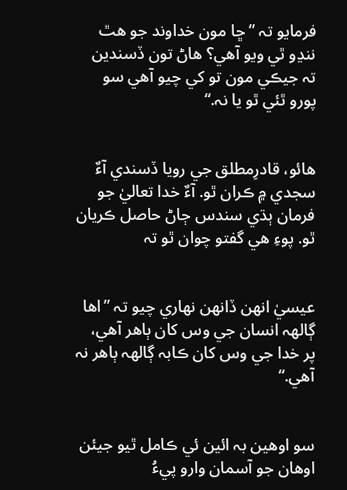فرمايو تہ ”ڇا مون خداوند جو هٿ ننڍو ٿي ويو آهي؟ هاڻ تون ڏسندين تہ جيڪي مون تو کي چيو آهي سو پورو ٿئي ٿو يا نہ.“


هائو، قادرِمطلق جي رويا ڏسندي آءٌ سجدي ۾ ڪران ٿو. آءٌ خدا تعاليٰ جو فرمان ٻڌي سندس ڄاڻ حاصل ڪريان ٿو. پوءِ هي گفتو چوان ٿو تہ


عيسيٰ انهن ڏانهن نهاري چيو تہ ”اها ڳالهہ انسان جي وس کان ٻاهر آهي، پر خدا جي وس کان ڪابہ ڳالهہ ٻاهر نہ آهي.“


سو اوهين بہ ائين ئي ڪامل ٿيو جيئن اوهان جو آسمان وارو پيءُ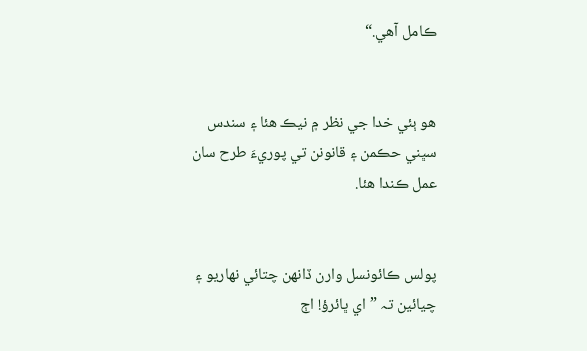ڪامل آهي.“


هو ٻئي خدا جي نظر ۾ نيڪ هئا ۽ سندس سڀني حڪمن ۽ قانونن تي پوريءَ طرح سان عمل ڪندا هئا.


پولس ڪائونسل وارن ڏانهن چتائي نهاريو ۽ چيائين تہ ”اي ڀائرؤ! اڄ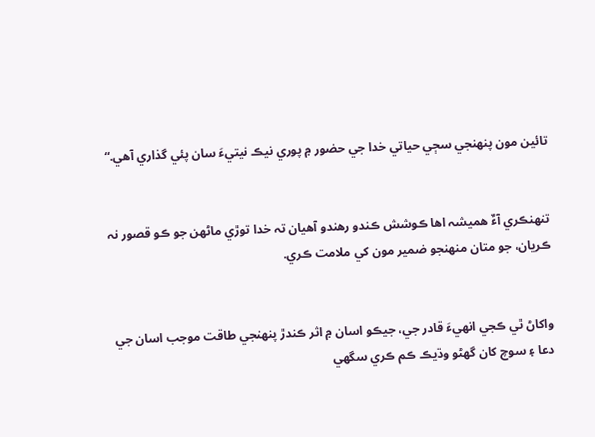تائين مون پنهنجي سڄي حياتي خدا جي حضور ۾ پوري نيڪ نيتيءَ سان پئي گذاري آهي.“


تنهنڪري آءٌ هميشہ اها ڪوشش ڪندو رهندو آهيان تہ خدا توڙي ماڻهن جو ڪو قصور نہ ڪريان، جو متان منهنجو ضمير مون کي ملامت ڪري.


واکاڻ ٿي ڪجي انهيءَ قادر جي، جيڪو اسان ۾ اثر ڪندڙ پنهنجي طاقت موجب اسان جي دعا ۽ سوچ کان گھڻو وڌيڪ ڪم ڪري سگھي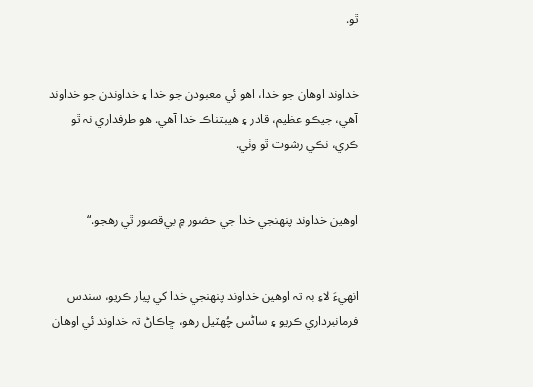ٿو.


خداوند اوهان جو خدا، اهو ئي معبودن جو خدا ۽ خداوندن جو خداوند آهي، جيڪو عظيم، قادر ۽ هيبتناڪ خدا آهي. هو طرفداري نہ ٿو ڪري، نڪي رشوت ٿو وٺي.


اوهين خداوند پنهنجي خدا جي حضور ۾ بي‌قصور ٿي رهجو.“


انهيءَ لاءِ بہ تہ اوهين خداوند پنهنجي خدا کي پيار ڪريو، سندس فرمانبرداري ڪريو ۽ ساڻس چُهٽيل رهو، ڇاڪاڻ تہ خداوند ئي اوهان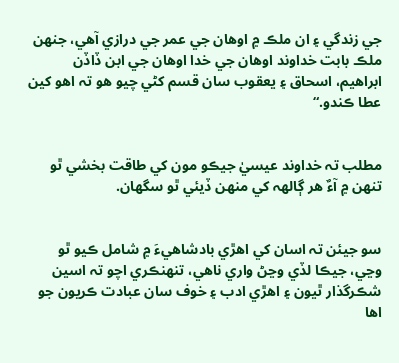جي زندگي ۽ ان ملڪ ۾ اوهان جي عمر جي درازي آهي، جنهن ملڪ بابت خداوند اوهان جي خدا اوهان جي ابن ڏاڏن ابراهيم، اسحاق ۽ يعقوب سان قسم کڻي چيو هو تہ اهو کين عطا ڪندو.“


مطلب تہ خداوند عيسيٰ جيڪو مون کي طاقت بخشي ٿو تنهن ۾ آءٌ هر ڳالهہ کي منهن ڏيئي ٿو سگھان.


سو جيئن تہ اسان کي اهڙي بادشاهيءَ ۾ شامل ڪيو ٿو وڃي، جيڪا لڏي وڃڻ واري ناهي، تنهنڪري اچو تہ اسين شڪرگذار ٿيون ۽ اهڙي ادب ۽ خوف سان عبادت ڪريون جو اها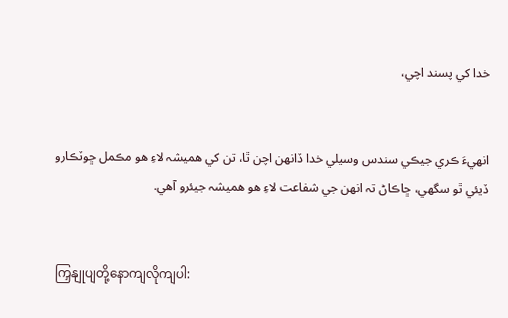خدا کي پسند اچي،


انهيءَ ڪري جيڪي سندس وسيلي خدا ڏانهن اچن ٿا، تن کي هميشہ لاءِ هو مڪمل ڇوٽڪارو ڏيئي ٿو سگھي، ڇاڪاڻ تہ انهن جي شفاعت لاءِ هو هميشہ جيئرو آهي.


ကြှနျုပျတို့နောကျလိုကျပါ: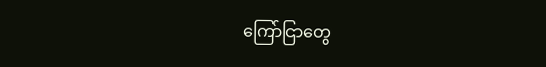ကြော်ငြာတွေ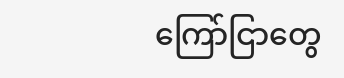ကြော်ငြာတွေ